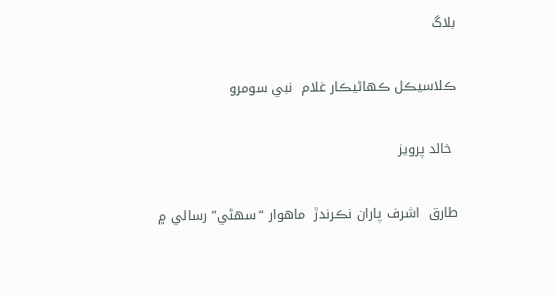بلاگ

ڪلاسيڪل ڪھاڻيڪار غلام  نبي سومرو

 خالد پرويز

طارق  اشرف پاران نڪرندڙ  ماهوار “سهڻي” رسالي ۾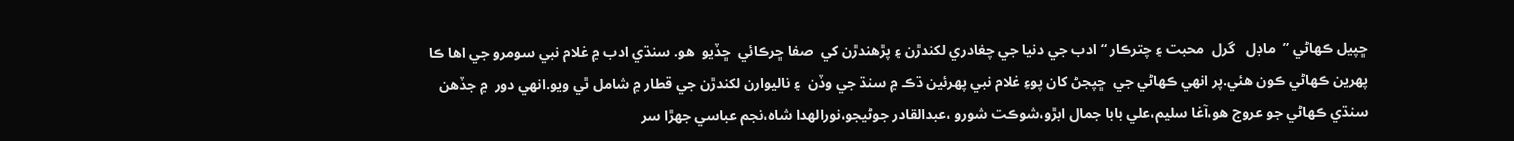ڇپيل ڪهاڻي ”  ماڊل   گرل  محبت ۽ چترڪار “ادب جي دنيا جي چغادري لکندڙن ۽ پڙهندڙن کي  صفا ڇرڪائي  ڇڏيو  ھو. سنڌي ادب ۾ غلام نبي سومرو جي اها ڪا پهرين ڪهاڻي ڪون هئي.پر انهي ڪهاڻي جي  ڇپجڻ کان پوءِ غلام نبي پهرئين ڌڪ ۾ سنڌ جي وڏن  ۽ ناليوارن لکندڙن جي قطار ۾ شامل ٿي ويو.انهي دور  ۾ جڏهن سنڌي ڪهاڻي جو عروج هو،آغا سليم،علي بابا جمال ابڙو،شوڪت شورو ،عبدالقادر جوڻيجو،نورالهدا شاه،نجم عباسي جهڙا سر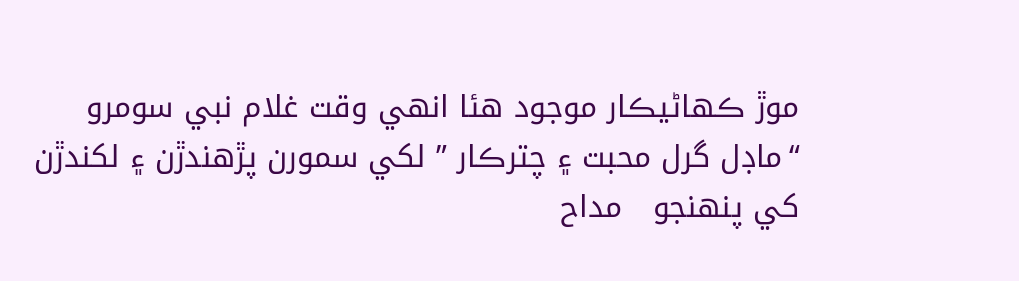موڙ ڪهاڻيڪار موجود هئا انهي وقت غلام نبي سومرو   “ماڊل گرل محبت ۽ چترڪار ” لکي سمورن پڙهندڙن ۽ لکندڙن کي پنهنجو   مداح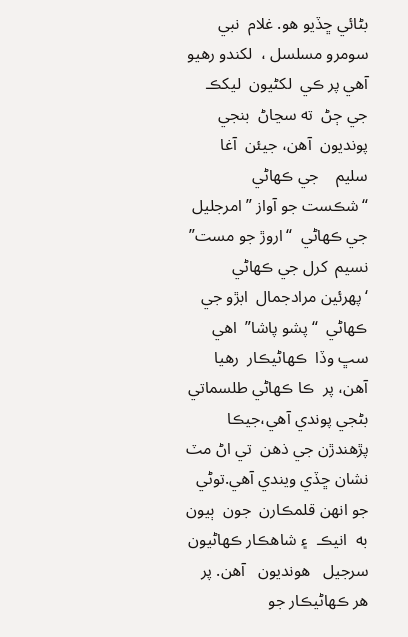بڻائي ڇڏيو هو. غلام  نبي  سومرو مسلسل ،  لکندو رهيو آھي پر ڪي  لکڻيون  ليکڪ جي ڄڻ  ته سڃاڻ  بنجي  پونديون  آھن، جيئن  آغا  سليم    جي ڪهاڻي “شڪست جو آواز ” امرجليل جي ڪهاڻي  “اروڙ جو مست”   نسيم  کرل جي ڪهاڻي ‘پهرئين مرادجمال  ابڙو جي ڪهاڻي  “پشو پاشا”  اھي  سڀ وڏا  ڪهاڻيڪار  رهيا آهن، پر  ڪا ڪهاڻي طلسماتي بڻجي پوندي آهي،جيڪا پڙهندڙن جي ذهن  تي اڻ مٽ نشان ڇڏي ويندي آهي.توڻي جو انهن قلمڪارن  جون  ٻيون  به  انيڪ  ۽ شاهڪار ڪهاڻيون    سرجيل   هونديون   آھن. پر ھر ڪهاڻيڪار جو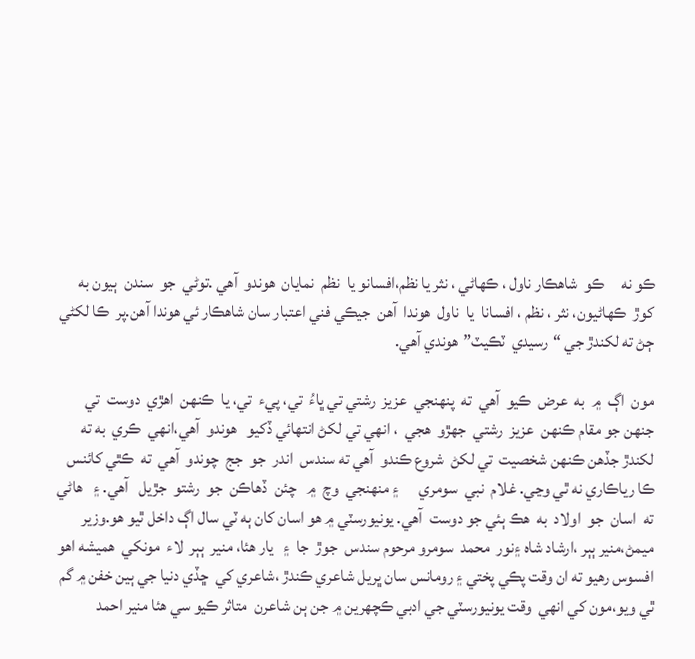ڪو نه     ڪو  شاهڪار ناول ، ڪهاڻي ، نثر يا نظم،افسانو يا  نظم  نمايان  هوندو  آھي .توڻي  جو  سندن  ٻيون به  کوڙ  ڪهاڻيون، نثر ، نظم ، افسانا  يا  ناول  هوندا  آهن  جيڪي فني اعتبار سان شاهڪار ئي هوندا آهن.پر  ڪا لکڻي ڄڻ ته لکندڙ جي “رسيدي  ٽڪيٽ”هوندي آهي.

مون  اڳ  ۾  به  عرض  ڪيو  آھي  ته  پنهنجي  عزيز  رشتي تي ڀاءُ  تي، پيء  تي، يا  ڪنهن  اھڙي  دوست  تي جنهن جو مقام ڪنهن  عزيز  رشتي  جهڙو  هجي  ، انهي تي لکڻ انتهائي ڏکيو   هوندو  آھي،انهي  ڪري  به ته لکندڙ جڏهن ڪنهن شخصيت  تي لکڻ  شروع ڪندو  آهي ته سندس  اندر  جو  جج  چوندو  آھي  ته  ڪٿي کائنس ڪا رياڪاري نه ٿي وڃي. غلام  نبي  سومري      ۽ منهنجي  وچ  ۾   چئن  ڏهاڪن  جو  رشتو  جڙيل   آھي. ۽   ھاڻي  ته  اسان  جو  اولاد  به  هڪ ٻئي جو دوست  آهي. يونيورسٽي ۾ هو اسان کان ٻه ٽي سال اڳ داخل ٿيو هو.وزير ميمڻ،منير ٻٻر ،ارشاد شاه ۽نور  محمد  سومرو مرحوم سندس  جوڙ  جا  ۽   يار ھئا، منير  ٻٻر  لاء  مونکي  هميشه اهو افسوس رهيو ته ان وقت پڪي پختي ۽ رومانس سان ڀريل شاعري ڪندڙ ،شاعري کي  ڇڏي دنيا جي ٻين خفن ۾ گم ٿي ويو،مون کي انهي  وقت يونيورسٽي جي ادبي ڪچهرين ۾ جن ٻن شاعرن  متاثر ڪيو سي هئا منير احمد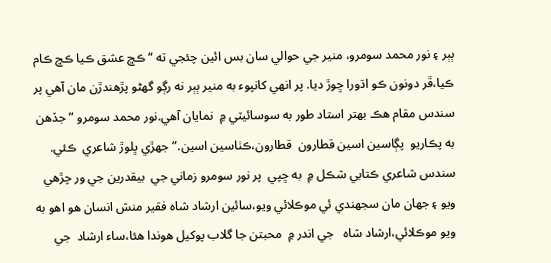ٻٻر ۽ نور محمد سومرو، منير جي حوالي سان بس ائين چئجي ته “ڪڇ عشق ڪيا ڪڇ ڪام ڪيا،ڦر دونون ڪو اڌورا ڇوڙ ديا. پر انهي کانپوء به منير ٻٻر نه رڳو گهڻو پڙهندڙن مان آهي پر سندس مقام ھڪ بهتر استاد طور به سوسائيٽي ۾  نمايان آهي.نور محمد سومرو ” جڏهن به پڪاريو  پڳاسين اسين قطارون  قطارون،ڪٺاسين اسين.”جهڙي ڀلوڙ شاعري  ڪئي. سندس شاعري ڪتابي شڪل ۾  به ڇپي  پر نور سومرو زماني جي  بيقدرين جي ور چڙھي ويو ۽ جهان مان سجهندي ئي موڪلائي ويو،سائين ارشاد شاه فقير منش انسان هو اھو به ويو موڪلائي،ارشاد شاه   جي اندر ۾  محبتن جا گلاب پوکيل ھوندا هئا،ساء ارشاد  جي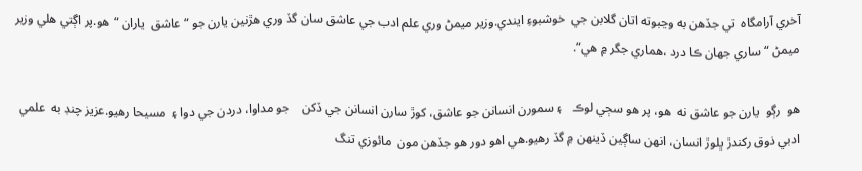آخري آرامگاه  تي جڏهن به وڃبوته اتان گلابن جي  خوشبوءِ ايندي.وزير ميمڻ وري علم ادب جي عاشق سان گڏ وري ھڙنين يارن جو “عاشق  ياران “هو.پر اڳتي هلي وزير ميمڻ “ساري جهان ڪا درد ،هماري جگر ۾ هي“.

هو  رڳو  يارن جو عاشق نه  هو، پر هو سڄي لوڪ   ۽ سمورن انسانن جو عاشق، کوڙ سارن انسانن جي ڏکن    جو مداوا، دردن جي دوا ۽  مسيحا رهيو.عزيز چنڊ به  علمي ادبي ذوق رکندڙ ڀلوڙ انسان، انهن ساڳين ڏينهن ۾ گڏ رهيو.ھي اھو دور هو جڏهن مون  مائوزي تنگ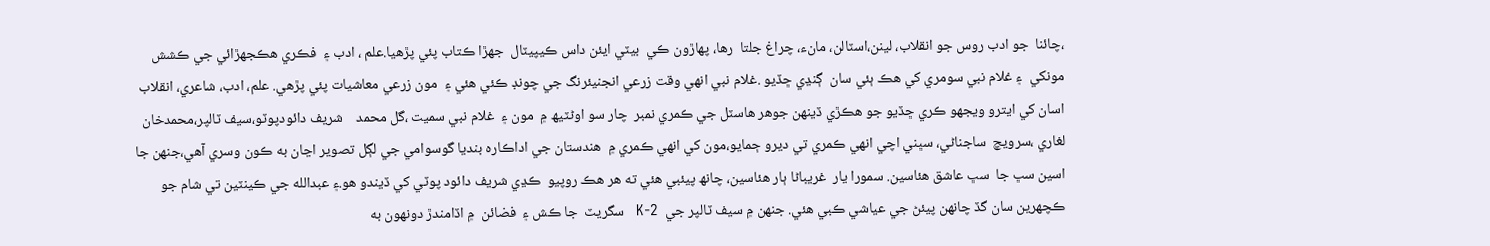،چائنا  جو ادب روس جو انقلاب، لينن،اسٽالن، مانء، چراغ جلتا  رها، پھاڙون ڪي  بيٽي ايئن داس ڪيپيٽال  جهڙا ڪتاب پئي پڙهيا.علم ، ادب ۽  فڪري هڪجهڙائي جي ڪشش مونکي  ۽ غلام نبي سومري کي هڪ ٻئي سان  ڳنڍي ڇڏيو .غلام نبي انهي وقت زرعي انجنيئرنگ جي چونڊ ڪئي هئي ۽  مون زرعي معاشيات پئي پڙهي. علم، ادب، شاعري، انقلاب  اسان کي ايترو ويجهو ڪري ڇڏيو جو هڪڙي ڏينهن جوھر هاسٽل جي ڪمري نمبر  چار سو اوڻٽيھ ۾  مون ۽  غلام نبي سميت ،گل محمد    شريف دائودپوٽو،سيف ٽالپر،محمدخان لغاري ،سرويچ  ساجناڻي، سڀني اچي انهي ڪمري تي ديرو ڄمايو،مون کي انهي ڪمري ۾  هندستان جي اداڪاره بنديا گوسوامي جي لڳل تصوير اڃان به ڪون وسري آھي،جنهن جا اسين سڀ جا  سڀ عاشق هئاسين. سمورا يار  غريباڻا ٻار هئاسين، چانھ پيئبي ھئي ته هر هڪ روپيو  ڪڍي شريف دائود پوٽي کي ڏيندو ھو.۽ عبدالله جي ڪينٽين تي شام جو ڪچهرين سان گڏ چانهن پيئڻ جي عياشي ڪبي ھئي. جنهن ۾ سيف ٽالپر جي  K-2   سگريٽ  جا ڪش ۽  فضائن  ۾ اڏامندڙ دونهون به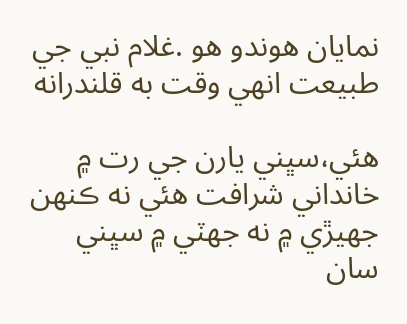نمايان هوندو هو .غلام نبي جي طبيعت انهي وقت به قلندرانه

ھئي،سڀني يارن جي رت ۾  خانداني شرافت ھئي نه ڪنهن جهيڙي ۾ نه جهٽي ۾ سڀني سان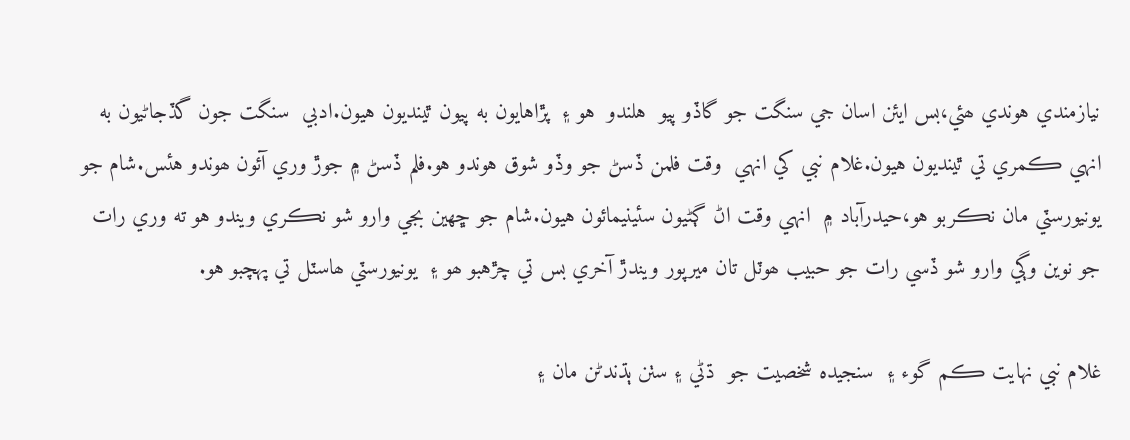نيازمندي هوندي ھئي،بس ايئن اسان جي سنگت جو گاڏو پيو  هلندو  هو ۽  پڙاهايون به پيون ٿينديون هيون.ادبي  سنگت جون گڏجاڻيون به انهي ڪمري تي ٿينديون هيون.غلام نبي کي انهي  وقت فلمن ڏسڻ جو وڏو شوق هوندو هو.فلم ڏسڻ ۾ جوڙ وري آئون ھوندو هئس.شام جو يونيورسٽي مان نڪربو هو،حيدرآباد ۾  انهي وقت اڻ ڳڻيون سئينيمائون هيون.شام جو ڇهين بجي وارو شو نڪري ويندو هو ته وري رات جو نوين وڳي وارو شو ڏسي رات جو حبيب ھوٽل تان ميرپور ويندڙ آخري بس تي چڙهبو ھو ۽  يونيورسٽي ھاسٽل تي پهچبو هو.

غلام نبي نهايت ڪم گوء ۽  سنجيده شخصيت جو  ڌڻي ۽ سٺن ٻڌندڻن مان ۽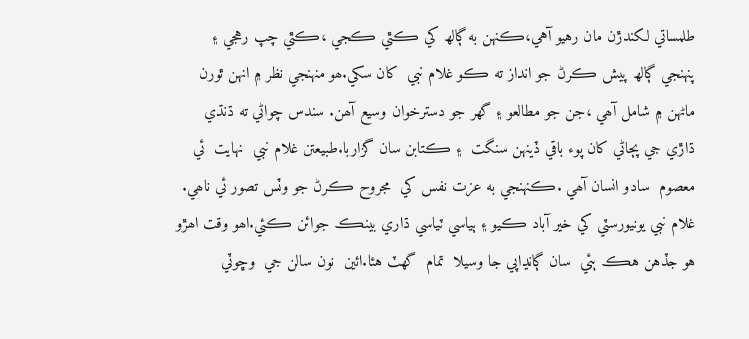طلمساتي لکندڙن مان رهيو آهي،ڪنهن به ڳالھ کي ڪٿي ڪجي ،ڪٿي چپ رهجي ۽ پنهنجي ڳالھ پيش ڪرڻ جو انداز ته ڪو غلام نبي  کان سکي.ھو منهنجي نظر ۾ انهن ٿورن ماڻهن ۾ شامل آھي ،جن جو مطالعو ۽ گهر جو دسترخوان وسيع آھن. سندس چواڻي ته ڌنڌي ڌاڙي جي پڄاڻي کان پوء باقي ڏينهن سنگت  ۽ ڪتابن سان گزاربا.طبيعتن غلام نبي  نهايت  ئي معصوم  سادو انسان آھي .ڪنهنجي به عزت نفس کي  مجروح ڪرڻ جو وٽس تصور ئي ناھي.   غلام نبي يونيورسٽي کي خير آباد ڪيو ۽ ٻياسي ٽياسي ڌاري بينڪ جوائن ڪئي.اھو وقت اھڙو هو جڏهن هڪ ٻئي  سان ڳانڍاپي جا وسيلا  تمام  گهٽ هئا.ائين  نون سالن جي  وڇوٽي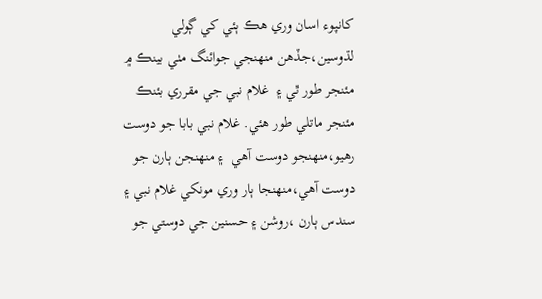کانپوء اسان وري هڪ ٻئي کي ڳولي لڌوسين،جڏهن منهنجي جوائنگ مٺي بينڪ ۾ مئنجر طور ٿي ۽  غلام نبي جي مقرري بئنڪ مئنجر ماتلي طور هئي. غلام نبي بابا جو دوست رهيو،منهنجو دوست آهي  ۽ منهنجن ٻارن جو دوست آھي،منهنجا ٻار وري مونکي غلام نبي ۽ سندس ٻارن ،روشن ۽ حسنين جي دوستي جو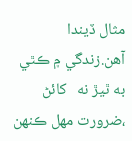مثال ڏيندا آهن.زندگي ۾ ڪٿي به ٿيڙ نه   کائڻ ،ضرورت مهل ڪنهن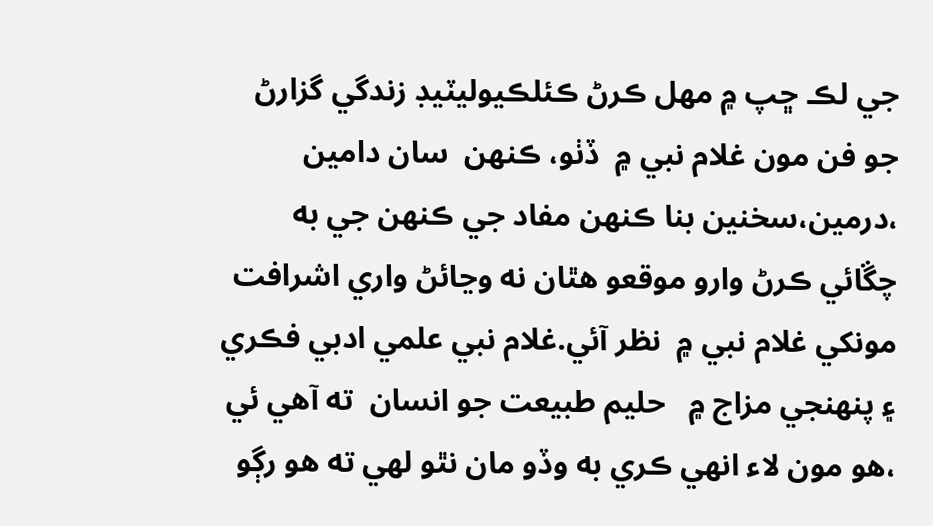جي لڪ ڇپ ۾ مهل ڪرڻ ڪئلڪيوليٽيڊ زندگي گزارڻ جو فن مون غلام نبي ۾  ڏٺو، ڪنهن  سان دامين ،درمين،سخنين بنا ڪنهن مفاد جي ڪنهن جي به چڱائي ڪرڻ وارو موقعو ھٿان نه وڃائڻ واري اشرافت مونکي غلام نبي ۾  نظر آئي.غلام نبي علمي ادبي فڪري ۽ پنهنجي مزاج ۾   حليم طبيعت جو انسان  ته آهي ئي ،ھو مون لاء انهي ڪري به وڏو مان نٿو لهي ته هو رڳو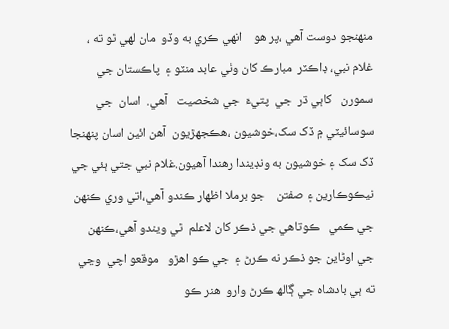منهنجو دوست آهي ،پر هو    انهي ڪري به وڏو  مان لهي ٿو ته ، غلام نبي، ڊاڪٽر  مبارڪ کان وٺي عابد منٽو ۽  پاڪستان جي سمورن   کاٻي ڌر  جي  پتيءَ  جي شخصيت   آھي.  اسان  جي سوسائيٽي ۾ ڏک سک،خوشيون ،هڪجهڙيون  آهن ائين اسان پنهنجا ڏک سک ۽ خوشيون به ونڊيندا رهندا آهيون.غلام نبي جتي ٻئي جي نيڪوڪارين ۽ صفتن    جو برملا اظھار ڪندو آھي،اتي وري ڪنهن جي ڪمي   ڪوتاھي جي ذڪر کان لاعلم  ٿي ويندو آهي،ڪنهن جي اوڻاين جو ذڪر نه ڪرڻ ۽  جي ڪو اهڙو   موقعو اچي  وڃي ته ٻي بادشاه جي ڳالھ ڪرڻ وارو  ھنر ڪو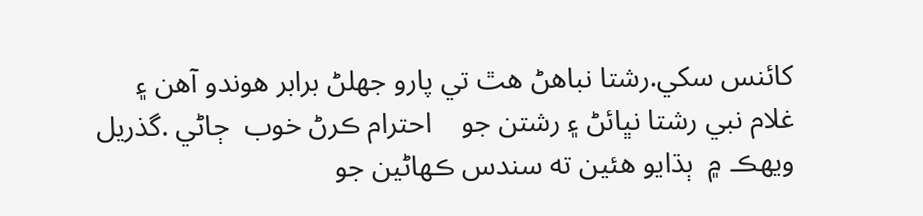کائنس سکي.رشتا نباهڻ هٿ تي پارو جهلڻ برابر هوندو آهن ۽  غلام نبي رشتا نڀائڻ ۽ رشتن جو    احترام ڪرڻ خوب  ڄاڻي .گذريل ويهڪ ۾  ٻڌايو ھئين ته سندس ڪهاڻين جو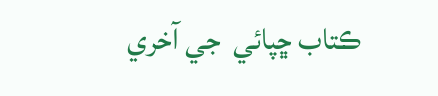ڪتاب ڇپائي  جي آخري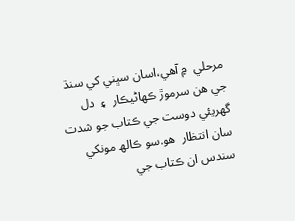مرحلي  ۾ آھي،اسان سڀني کي سنڌ جي هن سرموڙ ڪهاڻيڪار  ۽  دل گهريئي دوست جي ڪتاب جو شدت سان انتظار  هو.سو ڪالھ مونکي سندس ان ڪتاب جي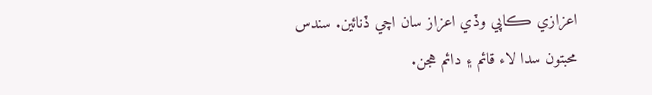اعزازي ڪاپي وڏي اعزاز سان اچي ڏنائين. سندس محبتون سدا لاء قائم ۽ دائم هجن.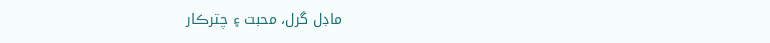ماڊل گرل، محبت ۽ چترڪار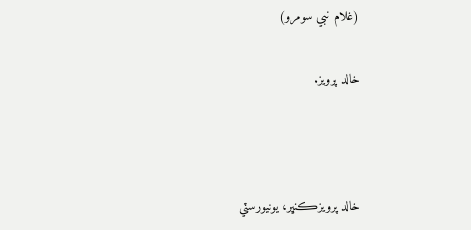(غلام نبي سومرو)

خالد پرويز.



خالد پرويزڪنڀر، يونيورسٽي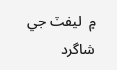۾  ليفٽ جي  شاگرد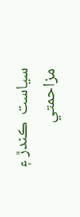سياست  ڪندڙ ۽ مزاحمتي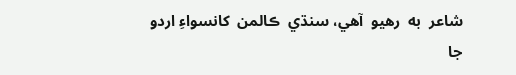شاعر  به  رهيو  آهي، سنڌي  ڪالمن  کانسواءِ اردو  جا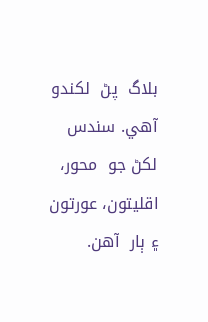بلاگ  پڻ  لکندو  آھي. سندس  لکڻ جو  محور، اقليتون، عورتون  ۽ ٻار  آهن.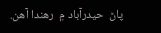پاڻ  حيدرآباد ۾  رهندا آهن.